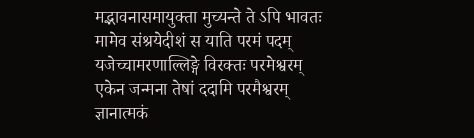मद्भावनासमायुक्ता मुच्यन्ते ते ऽपि भावतः
मामेव संश्रयेदीशं स याति परमं पदम्
यजेच्चामरणाल्लिङ्गे विरक्तः परमेश्वरम्
एकेन जन्मना तेषां ददामि परमैश्वरम्
ज्ञानात्मकं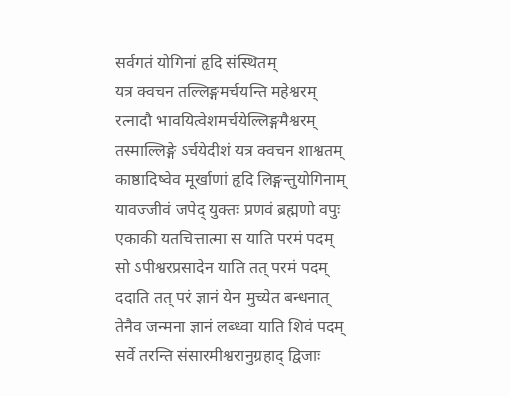सर्वगतं योगिनां हृदि संस्थितम्
यत्र क्वचन तल्लिङ्गमर्चयन्ति महेश्वरम्
रत्नादौ भावयित्वेशमर्चयेल्लिङ्गमैश्वरम्
तस्माल्लिङ्गे ऽर्चयेदीशं यत्र क्वचन शाश्वतम्
काष्ठादिष्वेव मूर्खाणां हृदि लिङ्गन्तुयोगिनाम्
यावज्जीवं जपेद् युक्तः प्रणवं ब्रह्मणो वपुः
एकाकी यतचित्तात्मा स याति परमं पदम्
सो ऽपीश्वरप्रसादेन याति तत् परमं पदम्
ददाति तत् परं ज्ञानं येन मुच्येत बन्धनात्
तेनैव जन्मना ज्ञानं लब्ध्वा याति शिवं पदम्
सर्वे तरन्ति संसारमीश्वरानुग्रहाद् द्विजाः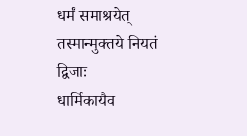धर्मं समाश्रयेत् तस्मान्मुक्तये नियतं द्विजाः
धार्मिकायैव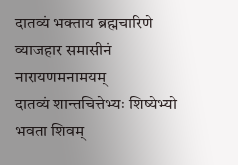दातव्यं भक्ताय ब्रह्मचारिणे
व्याजहार समासीनं नारायणमनामयम्
दातव्यं शान्तचित्तेभ्यः शिष्येभ्यो भवता शिवम्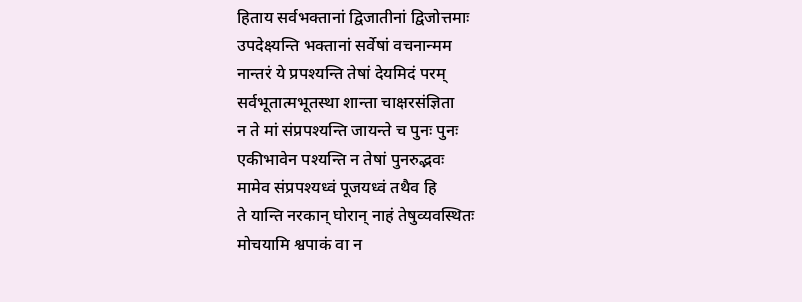हिताय सर्वभक्तानां द्विजातीनां द्विजोत्तमाः
उपदेक्ष्यन्ति भक्तानां सर्वेषां वचनान्मम
नान्तरं ये प्रपश्यन्ति तेषां देयमिदं परम्
सर्वभूतात्मभूतस्था शान्ता चाक्षरसंज्ञिता
न ते मां संप्रपश्यन्ति जायन्ते च पुनः पुनः
एकीभावेन पश्यन्ति न तेषां पुनरुद्भवः
मामेव संप्रपश्यध्वं पूजयध्वं तथैव हि
ते यान्ति नरकान् घोरान् नाहं तेषुव्यवस्थितः
मोचयामि श्वपाकं वा न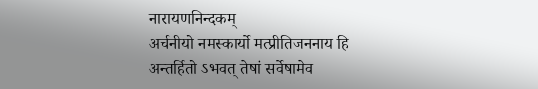नारायणनिन्दकम्
अर्चनीयो नमस्कार्यो मत्प्रीतिजननाय हि
अन्तर्हितो ऽभवत् तेषां सर्वेषामेव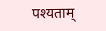पश्यताम्